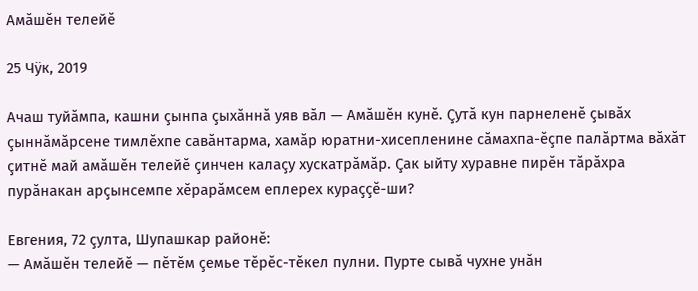Амăшĕн телейĕ

25 Чÿк, 2019

Ачаш туйăмпа, кашни çынпа çыхăннă уяв вăл — Амăшĕн кунĕ. Çутă кун парнеленĕ çывăх çыннăмăрсене тимлĕхпе савăнтарма, хамăр юратни-хисепленине сăмахпа-ĕçпе палăртма вăхăт çитнĕ май амăшĕн телейĕ çинчен калаçу хускатрăмăр. Çак ыйту хуравне пирĕн тăрăхра пурăнакан арçынсемпе хĕрарăмсем еплерех кураççĕ-ши?

Евгения, 72 çулта, Шупашкар районĕ:
— Амăшĕн телейĕ — пĕтĕм çемье тĕрĕс-тĕкел пулни. Пурте сывă чухне унăн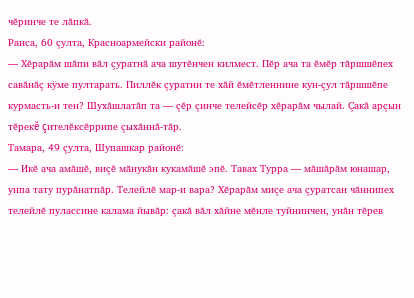чĕринче те лăпкă.
Раиса, 60 çулта, Красноармейски районĕ:
— Хĕрарăм шăпи вăл çуратнă ача шутĕнчен килмест. Пĕр ача та ĕмĕр тăршшĕпех савăнăç кÿме пултарать. Пиллĕк çуратни те хăй ĕмĕтленнине кун-çул тăршшĕпе курмасть-и тен? Шухăшлатăп та — çĕр çинче телейсĕр хĕрарăм чылай. Çакă арçын тĕрекĕ çителĕксĕррипе çыхăннă-тăр.
Тамара, 49 çулта, Шупашкар районĕ:
— Икĕ ача амăшĕ, виçĕ мăнукăн кукамăшĕ эпĕ. Тавах Турра — мăшăрăм юнашар, унпа тату пурăнатпăр. Телейлĕ мар-и вара? Хĕрарăм миçе ача çуратсан чăннипех телейлĕ пулассине калама йывăр: çакă вăл хăйне мĕнле туйнинчен, унăн тĕрев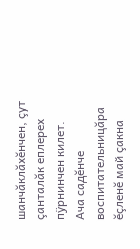шанчăклăхĕнчен, çут çанталăк еплерех пÿрнинчен килет. Ача садĕнче воспитательницăра ĕçленĕ май çакна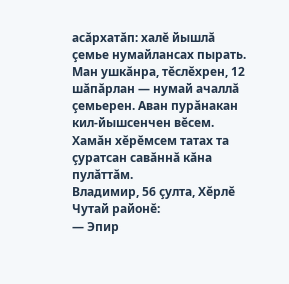асăрхатăп: халĕ йышлă çемье нумайлансах пырать. Ман ушкăнра, тĕслĕхрен, 12 шăпăрлан — нумай ачаллă çемьерен. Аван пурăнакан кил-йышсенчен вĕсем. Хамăн хĕрĕмсем татах та çуратсан савăннă кăна пулăттăм.
Владимир, 56 çулта, Хĕрлĕ Чутай районĕ:
— Эпир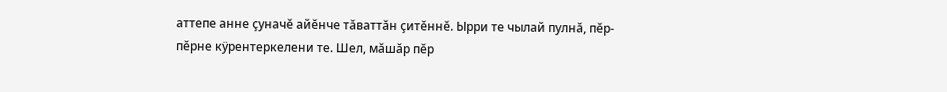аттепе анне çуначĕ айĕнче тăваттăн çитĕннĕ. Ырри те чылай пулнă, пĕр-пĕрне кÿрентеркелени те. Шел, мăшăр пĕр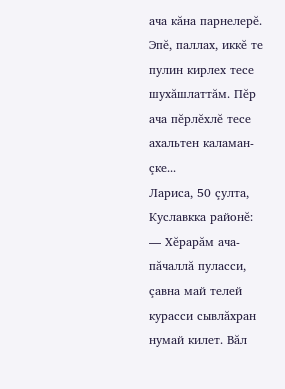ача кăна парнелерĕ. Эпĕ, паллах, иккĕ те пулин кирлех тесе шухăшлаттăм. Пĕр ача пĕрлĕхлĕ тесе ахальтен каламан-çке...
Лариса, 50 çулта, Куславкка районĕ:
— Хĕрарăм ача-пăчаллă пуласси, çавна май телей курасси сывлăхран нумай килет. Вăл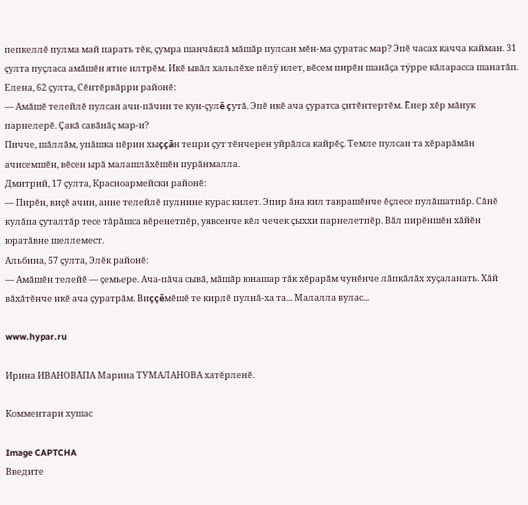пепкеллĕ пулма май парать тĕк, çумра шанчăклă мăшăр пулсан мĕн-ма çуратас мар? Эпĕ часах качча кайман. 31 çулта пуçласа амăшĕн ятне илтрĕм. Икĕ ывăл хальлĕхе пĕлÿ илет, вĕсем пирĕн шанăçа тÿрре кăларасса шанатăп.
Елена, 62 çулта, Сĕнтĕрвăрри районĕ:
— Амăшĕ телейлĕ пулсан ачи-пăчин те кун-çулĕ çутă. Эпĕ икĕ ача çуратса çитĕнтертĕм. Ĕнер хĕр мăнук парнелерĕ. Çакă савăнăç мар-и?
Пичче, шăллăм, упăшка пĕрин хыççăн тепри çут тĕнчерен уйрăлса кайрĕç. Темле пулсан та хĕрарăмăн ачисемшĕн, вĕсен ырă малашлăхĕшĕн пурăнмалла.
Дмитрий, 17 çулта, Красноармейски районĕ:
— Пирĕн, виçĕ ачин, анне телейлĕ пулнине курас килет. Эпир ăна кил таврашĕнче ĕçлесе пулăшатпăр. Сăнĕ кулăпа çуталтăр тесе тăрăшса вĕренетпĕр, уявсенче кĕл чечек çыххи парнелетпĕр. Вăл пирĕншĕн хăйĕн юратăвне шеллемест.
Альбина, 57 çулта, Элĕк районĕ:
— Амăшĕн телейĕ — çемьере. Ача-пăча сывă, мăшăр юнашар тăк хĕрарăм чунĕнче лăпкăлăх хуçаланать. Хăй вăхăтĕнче икĕ ача çуратрăм. Виççĕмĕшĕ те кирлĕ пулнă-ха та... Малалла вулас...

www.hypar.ru

Ирина ИВАНОВĂПА Марина ТУМАЛАНОВА хатĕрленĕ.

Комментари хушас

Image CAPTCHA
Введите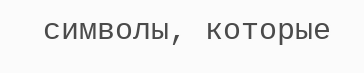символы, которые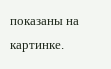показаны на картинке.